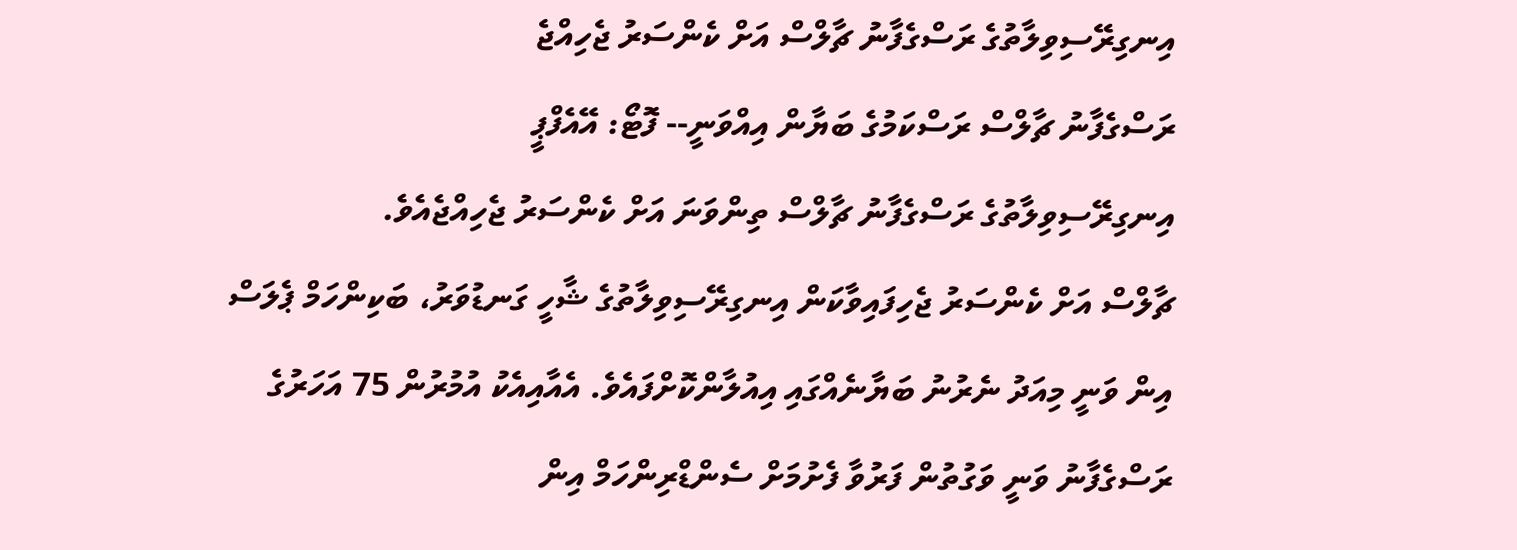އިނގިރޭސިވިލާތުގެ ރަސްގެފާނު ޗާލްސް އަށް ކެންސަރު ޖެހިއްޖެ
ރަސްގެފާނު ޗާލްސް ރަސްކަމުގެ ބަޔާން އިއްވަނީ-- ފޮޓޯ: އޭއެފްޕީ
އިނގިރޭސިވިލާތުގެ ރަސްގެފާނު ޗާލްސް ތިންވަނަ އަށް ކެންސަރު ޖެހިއްޖެއެވެ.
ޗާލްސް އަށް ކެންސަރު ޖެހިފައިވާކަން އިނގިރޭސިވިލާތުގެ ޝާހީ ގަނޑުވަރު، ބަކިންހަމް ޕެލަސް އިން ވަނީ މިއަދު ނެރުނު ބަޔާނެއްގައި އިއުލާންކޮށްފައެވެ. އެއާއިއެކު އުމުރުން 75 އަހަރުގެ ރަސްގެފާނު ވަނީ ވަގުތުން ފަރުވާ ފެށުމަށް ސެންޑްރިންހަމް އިން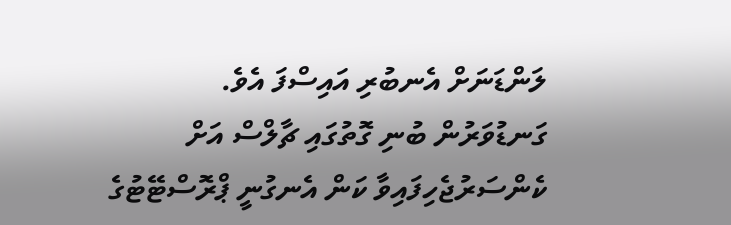ލަންޑަނަށް އެނބުރި އައިސްފަ އެވެ.
ގަނޑުވަރުން ބުނި ގޮތުގައި ޗާލްސް އަށް ކެންސަރުޖެހިފައިވާ ކަން އެނގުނީ ޕްރޮސްޓޭޓުގެ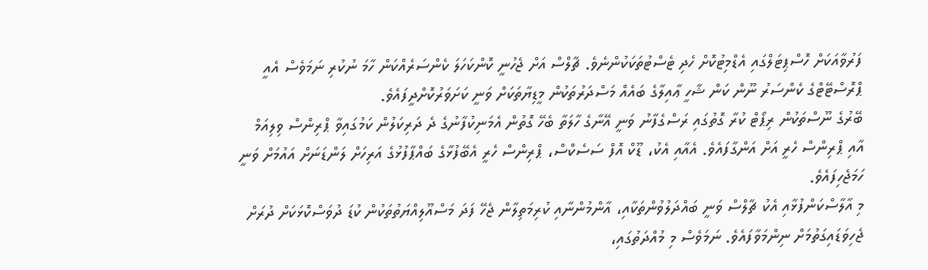ފަރުވާއަކަށް ހޮސްޕިޓަލްގައި އެޑްމިޓުކޮށް ހެދި ޓެސްޓުތަކަކުންނެވެ. ޗާލްސް އަށް ޖެހުނީ ކޮންކަހަލަ ކެންސަރެއްކަން ހާމަ ނުކުރި ނަމަވެސް އެއީ ޕްރޮސްޓޭޓްގެ ކެންސަރު ނޫން ކަން ޝާހީ ޢާއިލާގެ ބައެއް މަސްދަރުތަކުން މީޑިޔާތަކަށް ވަނީ ކަށަވަރުކޮށްދީފައެވެ.
ބޭރުގެ ނޫސްތަކުން ރިޕޯޓް ކުރާ ގޮތުގައި ރަސްގެފާނު ވަނީ އޭނާގެ ހާލަތާ ބެހޭ ގޮތުން އެމަނިކުފާނުގެ ދެ ދަރިކަލުން ކަމުގައިވާ ޕްރިންސް ވިލިއަމް އާއި ޕްރިންސް ހެރީ އަށް އަންގާފައެވެ. އެއާއި އެކު، ޑޫކް އޮފް ސަސެކްސް، ޕްރިންސް ހެރީ އެބޭފުޅާގެ ބައްޕާފުޅުގެ އަރިހަށް ލަންޑަނަށް އައުމަށް ވަނީ ހަމަޖެހިފައެވެ.
މި އާލާސްކަންފުޅާއި އެކު ޗާލްސް ވަނީ ބައްދަލުވުންތަކާއި، އާންމުންނާއި ކުރިމަތިލާން ޖެހޭ ފަދަ މަސްއޫލިއްޔަތުތަކުން ކުޑަ ދުވަސްކޮޅަކަށް ދުރަށް ޖެހިވަޑައިގަތުމަށް ނިންމަވާފައެވެ. ނަމަވެސް މި މުއްދަތުގައި،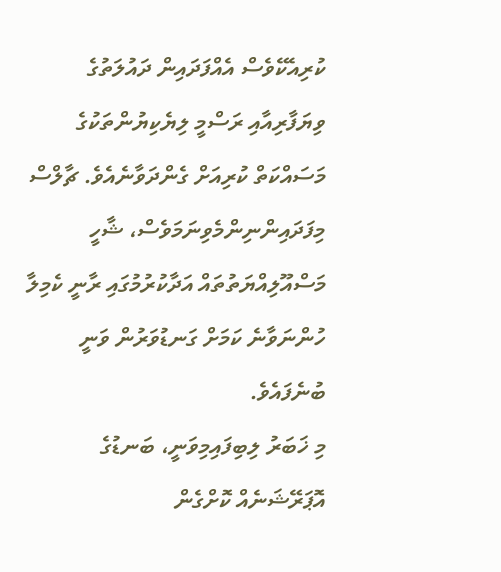ކުރިއެކޭވެސް އެއްފަދައިން ދައުލަތުގެ ވިޔަފާރިއާއި ރަސްމީ ލިޔެކިޔުންތަކުގެ މަސައްކަތް ކުރިއަށް ގެންދަވާނެއެވެ. ޗާލްސް މިފަދައިންނިންމެވިނަމަވެސް، ޝާހީ މަސްއޫލިއްޔަތުތައް އަދާކުރުމުގައި ރާނީ ކެމިލާ ހުންނަވާނެ ކަމަށް ގަނޑުވަރުން ވަނީ ބުނެފައެވެ.
މި ޚަބަރު ލިބިފައިމިވަނީ، ބަނޑުގެ އޮޕަރޭޝަނެއް ކޮށްގެން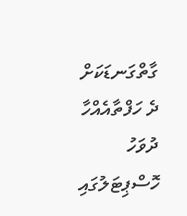ގާތްގަނޑަކަށް ދެ ހަފްތާއެއްހާ ދުވަހު ހޮސްޕިޓަލުގައި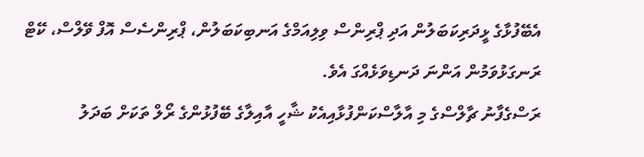އެބޭފުޅާގެ ޅީދަރިކަބަލުން އަދި ޕްރިންސް ވިލިއަމްގެ އަނބިކަބަލުން، ޕްރިންސެސް އޮފް ވޭލްސް، ކޭޓް ރަނގަޅުވަމުން އަންނަ ދަނޑިވަޅެއްގަ އެވެ.
ރަސްގެފާނު ޗާލްސްގެ މި އާލާސްކަންފުޅާއިއެކު ޝާހީ އާއިލާގެ ބޭފުޅުންގެ ރޯލް ތަކަށް ބަދަލު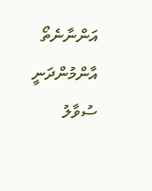އަންނާނެތޯ އާންމުންދަނީ ސުވާލު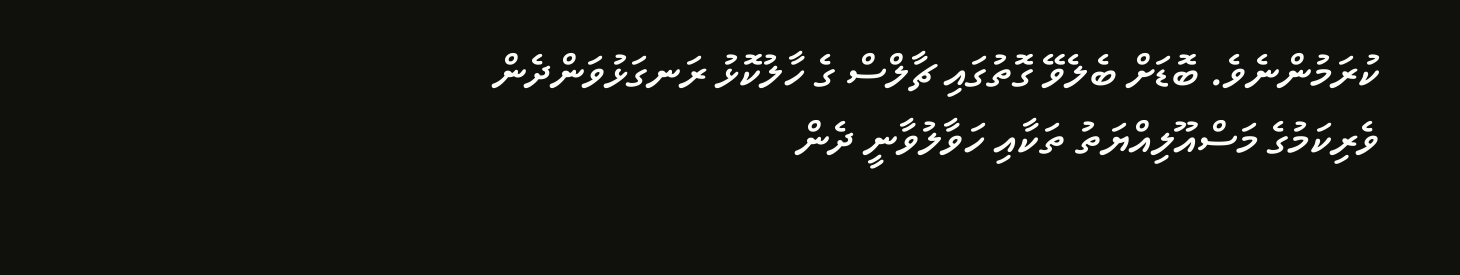ކުރަމުންނެވެ. ބޮޑަށް ބެލެވޭ ގޮތުގައި ޗާލްސް ގެ ހާލުކޮޅު ރަނގަޅުވަންދެން ވެރިކަމުގެ މަސްއޫލިއްޔަތު ތަކާއި ހަވާލުވާނީ ދެން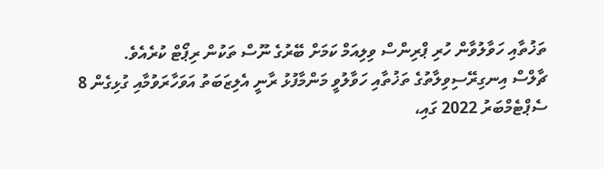ތަޚުތާއި ހަވާލުވާން ހުރި ޕްރިންސް ވިލިއަމް ކަމަށް ބޭރުގެ ނޫސް ތަކުން ރިޕޯޓް ކުރެއެވެ.
ޗާލްސް އިނގިރޭސިވިލާތުގެ ތަޚުތާއި ހަވާލުވީ މަންމާފުޅު ރާނީ އެލިޒަބަތު އަވަހާރަވުމާއި ގުޅިގެން 8 ސެޕްޓެމްބަރު 2022 ގައި،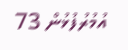އުމުރުފުޅުން 73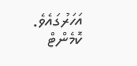އަހަރުގައެވެ.
ކޮމެންޓް